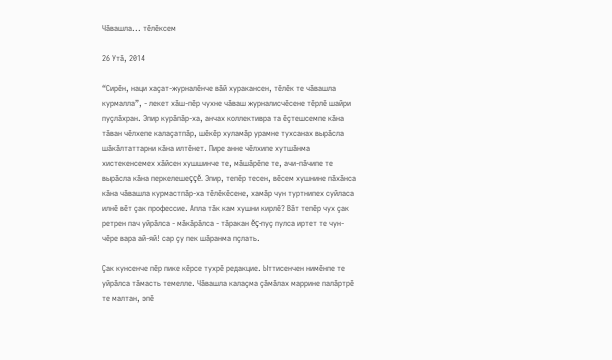Чăвашла... тĕлĕксем

26 Утă, 2014

“Сирĕн, наци хаçат-журналĕнче вăй хуракансен, тĕлĕк те чăвашла курмалла”, - лекет хăш-пĕр чухне чăваш журналисчĕсене тĕрлĕ шайри пуçлăхран. Эпир курăпăр-ха, анчах коллективра та ĕçтешсемпе кăна тăван чĕлхепе калаçатпăр, шĕкĕр хуламăр урамне тухсанах вырăсла шăкăлтаттарни кăна илтĕнет. Пире анне чĕлхипе хутшăнма хистекенсемех хăйсен хушшинче те, мăшăрĕпе те, ачи-пăчипе те вырăсла кăна перкелешеççĕ. Эпир, тепĕр тесен, вĕсем хушнине пăхăнса кăна чăвашла курмастпăр-ха тĕлĕкĕсене, хамăр чун туртнипех суйласа илнĕ вĕт çак профессие. Апла тăк кам хушни кирлĕ? Вăт тепĕр чух çак ретрен пач уйрăлса - мăкăрăлса - тăракан ĕç-пуç пулса иртет те чун-чĕре вара ай-яй! сар çу пек шăранма пçлать.

Çак кунсенче пĕр пике кĕрсе тухрĕ редакцие. Ыттисенчен нимĕнпе те уйрăлса тăмасть темелле. Чăвашла калаçма çăмăлах маррине палăртрĕ те малтан, эпĕ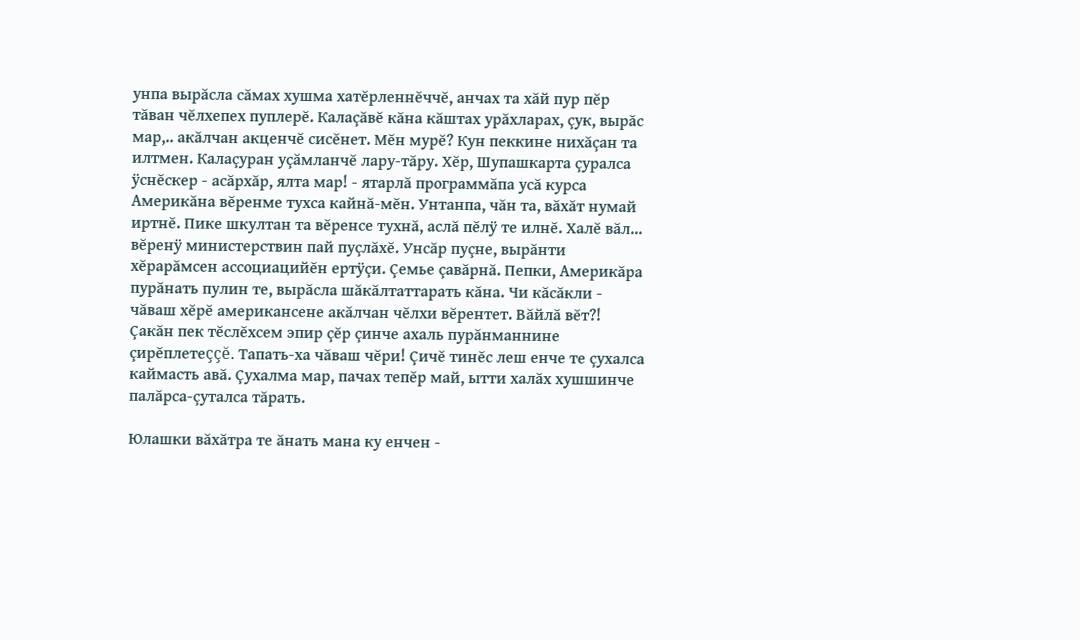унпа вырăсла сăмах хушма хатĕрленнĕччĕ, анчах та хăй пур пĕр тăван чĕлхепех пуплерĕ. Калаçăвĕ кăна кăштах урăхларах, çук, вырăс мар,.. акăлчан акценчĕ сисĕнет. Мĕн мурĕ? Кун пеккине нихăçан та илтмен. Калаçуран уçăмланчĕ лару-тăру. Хĕр, Шупашкарта çуралса ÿснĕскер - асăрхăр, ялта мар! - ятарлă программăпа усă курса Америкăна вĕренме тухса кайнă-мĕн. Унтанпа, чăн та, вăхăт нумай иртнĕ. Пике шкултан та вĕренсе тухнă, аслă пĕлÿ те илнĕ. Халĕ вăл... вĕренÿ министерствин пай пуçлăхĕ. Унсăр пуçне, вырăнти хĕрарăмсен ассоциацийĕн ертÿçи. Çемье çавăрнă. Пепки, Америкăра пурăнать пулин те, вырăсла шăкăлтаттарать кăна. Чи кăсăкли - чăваш хĕрĕ американсене акăлчан чĕлхи вĕрентет. Вăйлă вĕт?! Çакăн пек тĕслĕхсем эпир çĕр çинче ахаль пурăнманнине çирĕплетеççĕ. Тапать-ха чăваш чĕри! Çичĕ тинĕс леш енче те çухалса каймасть авă. Çухалма мар, пачах тепĕр май, ытти халăх хушшинче палăрса-çуталса тăрать.

Юлашки вăхăтра те ăнать мана ку енчен -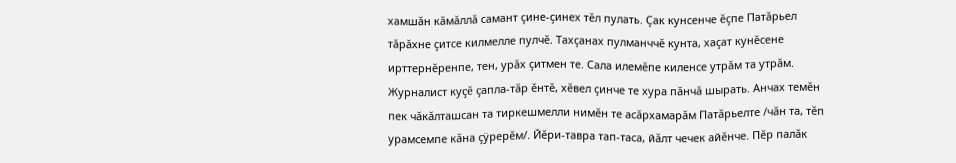хамшăн кăмăллă самант çине-çинех тĕл пулать. Çак кунсенче ĕçпе Патăрьел тăрăхне çитсе килмелле пулчĕ. Тахçанах пулманччĕ кунта, хаçат кунĕсене ирттернĕренпе, тен, урăх çитмен те. Сала илемĕпе киленсе утрăм та утрăм. Журналист куçĕ çапла-тăр ĕнтĕ, хĕвел çинче те хура пăнчă шырать. Анчах темĕн пек чăкăлташсан та тиркешмелли нимĕн те асăрхамарăм Патăрьелте /чăн та, тĕп урамсемпе кăна çÿрерĕм/. Йĕри-тавра тап-таса, йăлт чечек айĕнче. Пĕр палăк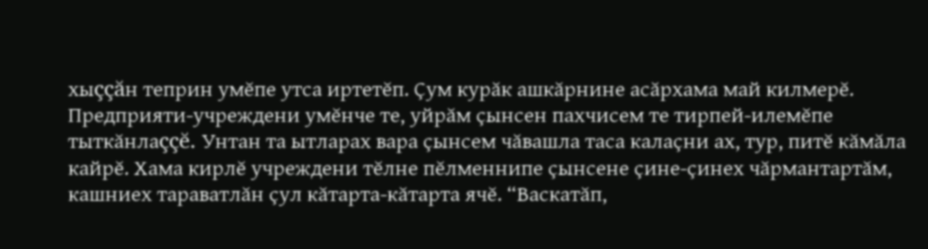хыççăн теприн умĕпе утса иртетĕп. Çум курăк ашкăрнине асăрхама май килмерĕ. Предприяти-учреждени умĕнче те, уйрăм çынсен пахчисем те тирпей-илемĕпе тыткăнлаççĕ. Унтан та ытларах вара çынсем чăвашла таса калаçни ах, тур, питĕ кăмăла кайрĕ. Хама кирлĕ учреждени тĕлне пĕлменнипе çынсене çине-çинех чăрмантартăм, кашниех тараватлăн çул кăтарта-кăтарта ячĕ. “Васкатăп,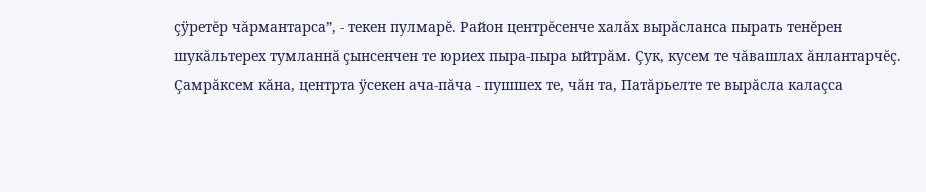çÿретĕр чăрмантарса”, - текен пулмарĕ. Район центрĕсенче халăх вырăсланса пырать тенĕрен шукăльтерех тумланнă çынсенчен те юриех пыра-пыра ыйтрăм. Çук, кусем те чăвашлах ăнлантарчĕç. Çамрăксем кăна, центрта ÿсекен ача-пăча - пушшех те, чăн та, Патăрьелте те вырăсла калаçса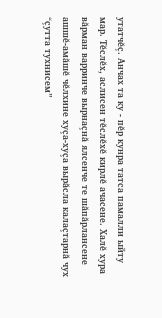утатчĕç. Анчах та ку - пĕр кунра татса памалли ыйту мар. Тĕслĕх, аслисен тĕслĕхĕ кирлĕ ачасене. Халĕ хура вăрман варринче вырнаçнă ялсенче те шăпăрлансене ашшĕ-амăшĕ чĕлхине хуçа-хуçа вырăсла калаçтарнă чух “çутта тухнисем”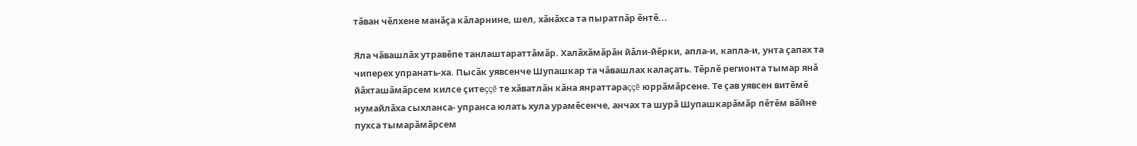тăван чĕлхене манăçа кăларнине, шел, хăнăхса та пыратпăр ĕнтĕ...

Яла чăвашлăх утравĕпе танлаштараттăмăр. Халăхăмăрăн йăли-йĕрки, апла-и, капла-и, унта çапах та чиперех упранать-ха. Пысăк уявсенче Шупашкар та чăвашлах калаçать. Тĕрлĕ регионта тымар янă йăхташăмăрсем килсе çитеççĕ те хăватлăн кăна янраттараççĕ юррăмăрсене. Те çав уявсен витĕмĕ нумайлăха сыхланса- упранса юлать хула урамĕсенче, анчах та шурă Шупашкарăмăр пĕтĕм вăйне пухса тымарăмăрсем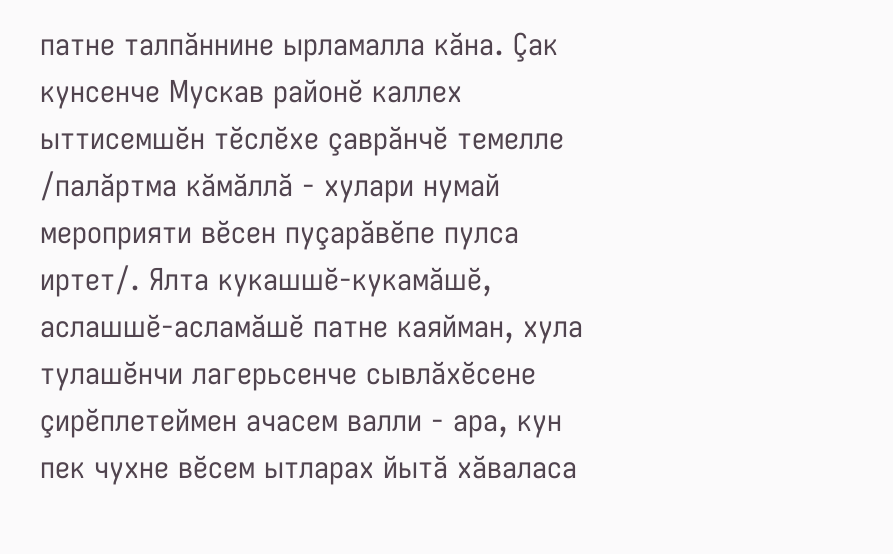патне талпăннине ырламалла кăна. Çак кунсенче Мускав районĕ каллех ыттисемшĕн тĕслĕхе çаврăнчĕ темелле /палăртма кăмăллă - хулари нумай мероприяти вĕсен пуçарăвĕпе пулса иртет/. Ялта кукашшĕ-кукамăшĕ, аслашшĕ-асламăшĕ патне каяйман, хула тулашĕнчи лагерьсенче сывлăхĕсене çирĕплетеймен ачасем валли - ара, кун пек чухне вĕсем ытларах йытă хăваласа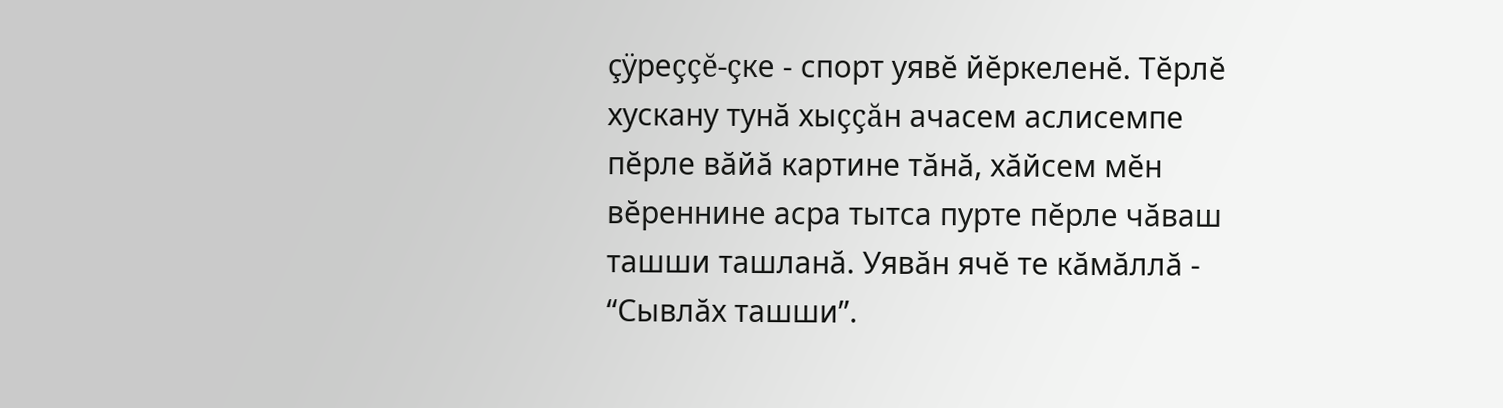çÿреççĕ-çке - спорт уявĕ йĕркеленĕ. Тĕрлĕ хускану тунă хыççăн ачасем аслисемпе пĕрле вăйă картине тăнă, хăйсем мĕн вĕреннине асра тытса пурте пĕрле чăваш ташши ташланă. Уявăн ячĕ те кăмăллă - “Сывлăх ташши”.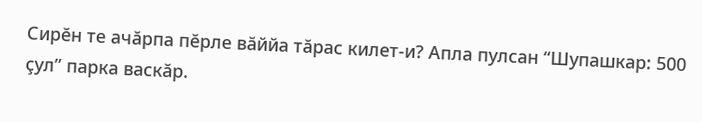Сирĕн те ачăрпа пĕрле вăййа тăрас килет-и? Апла пулсан “Шупашкар: 500 çул” парка васкăр.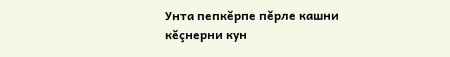Унта пепкĕрпе пĕрле кашни кĕçнерни кун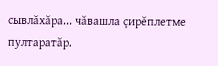сывлăхăра... чăвашла çирĕплетме пултаратăр.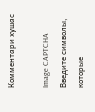Комментари хушас

Image CAPTCHA
Введите символы, которые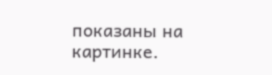показаны на картинке.